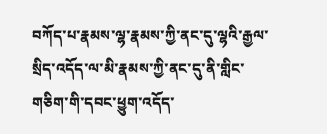བཀོད་པ་རྣམས་ལྷ་རྣམས་ཀྱི་ནང་དུ་ལྷའི་རྒྱལ་སྲིད་འདོད་ལ་མི་རྣམས་ཀྱི་ནང་དུ་ནི་གླིང་གཅིག་གི་དབང་ཕྱུག་འདོད་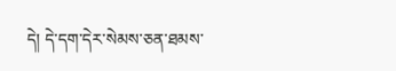དེ། དེ་དག་དེར་སེམས་ཅན་ཐམས་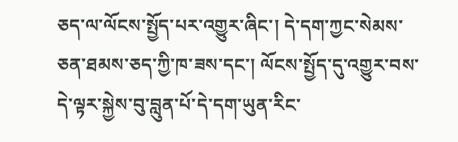ཅད་ལ་ལོངས་སྤྱོད་པར་འགྱུར་ཞིང་། དེ་དག་ཀྱང་སེམས་ཅན་ཐམས་ཅད་ཀྱི་ཁ་ཟས་དང་། ལོངས་སྤྱོད་དུ་འགྱུར་བས་དེ་ལྟར་སྐྱེས་བུ་བླུན་པོ་དེ་དག་ཡུན་རིང་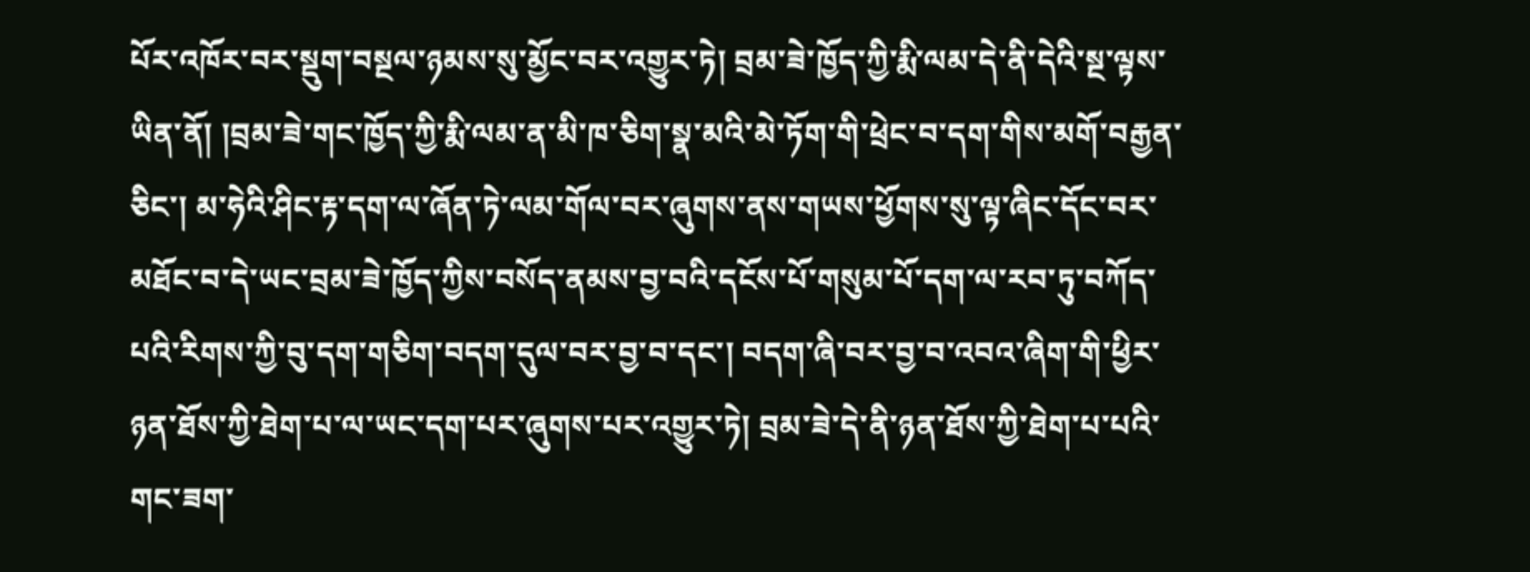པོར་འཁོར་བར་སྡུག་བསྔལ་ཉམས་སུ་མྱོང་བར་འགྱུར་ཏེ། བྲམ་ཟེ་ཁྱོད་ཀྱི་རྨི་ལམ་དེ་ནི་དེའི་སྔ་ལྟས་ཡིན་ནོ། །བྲམ་ཟེ་གང་ཁྱོད་ཀྱི་རྨི་ལམ་ན་མི་ཁ་ཅིག་སྣ་མའི་མེ་ཏོག་གི་ཕྲེང་བ་དག་གིས་མགོ་བརྒྱན་ཅིང་། མ་ཧེའི་ཤིང་རྟ་དག་ལ་ཞོན་ཏེ་ལམ་གོལ་བར་ཞུགས་ནས་གཡས་ཕྱོགས་སུ་ལྟ་ཞིང་དོང་བར་མཐོང་བ་དེ་ཡང་བྲམ་ཟེ་ཁྱོད་ཀྱིས་བསོད་ནམས་བྱ་བའི་དངོས་པོ་གསུམ་པོ་དག་ལ་རབ་ཏུ་བཀོད་པའི་རིགས་ཀྱི་བུ་དག་གཅིག་བདག་དུལ་བར་བྱ་བ་དང་། བདག་ཞི་བར་བྱ་བ་འབའ་ཞིག་གི་ཕྱིར་ཉན་ཐོས་ཀྱི་ཐེག་པ་ལ་ཡང་དག་པར་ཞུགས་པར་འགྱུར་ཏེ། བྲམ་ཟེ་དེ་ནི་ཉན་ཐོས་ཀྱི་ཐེག་པ་པའི་གང་ཟག་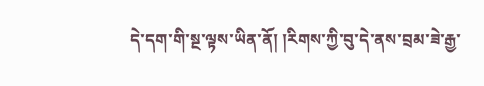དེ་དག་གི་སྔ་ལྟས་ཡིན་ནོ། །རིགས་ཀྱི་བུ་དེ་ནས་བྲམ་ཟེ་རྒྱ་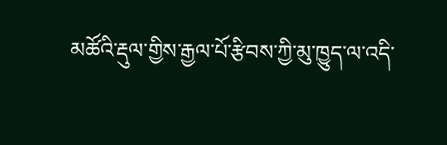མཚོའི་རྡུལ་གྱིས་རྒྱལ་པོ་རྩིབས་ཀྱི་མུ་ཁྱུད་ལ་འདི་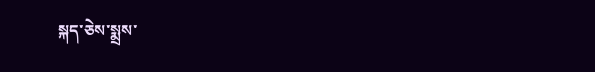སྐད་ཅེས་སྨྲས་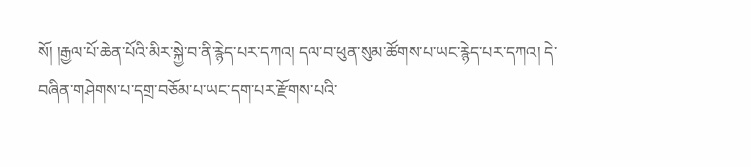སོ། །རྒྱལ་པོ་ཆེན་པོའི་མིར་སྐྱེ་བ་ནི་རྙེད་པར་དཀའ། དལ་བ་ཕུན་སུམ་ཚོགས་པ་ཡང་རྙེད་པར་དཀའ། དེ་བཞིན་གཤེགས་པ་དགྲ་བཅོམ་པ་ཡང་དག་པར་རྫོགས་པའི་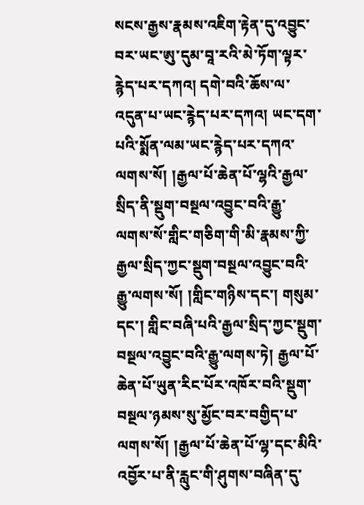སངས་རྒྱས་རྣམས་འཇིག་རྟེན་དུ་འབྱུང་བར་ཡང་ཨུ་དུམ་བཱ་རའི་མེ་ཏོག་ལྟར་རྙེད་པར་དཀའ། དགེ་བའི་ཆོས་ལ་འདུན་པ་ཡང་རྙེད་པར་དཀའ། ཡང་དག་པའི་སྨོན་ལམ་ཡང་རྙེད་པར་དཀའ་ལགས་སོ། །རྒྱལ་པོ་ཆེན་པོ་ལྷའི་རྒྱལ་སྲིད་ནི་སྡུག་བསྔལ་འབྱུང་བའི་རྒྱུ་ལགས་སོ་གླིང་གཅིག་གི་མི་རྣམས་ཀྱི་རྒྱལ་སྲིད་ཀྱང་སྡུག་བསྔལ་འབྱུང་བའི་རྒྱུ་ལགས་སོ། །གླིང་གཉིས་དང་། གསུམ་དང་། གླིང་བཞི་པའི་རྒྱལ་སྲིད་ཀྱང་སྡུག་བསྔལ་འབྱུང་བའི་རྒྱུ་ལགས་ཏེ། རྒྱལ་པོ་ཆེན་པོ་ཡུན་རིང་པོར་འཁོར་བའི་སྡུག་བསྔལ་ཉམས་སུ་མྱོང་བར་བགྱིད་པ་ལགས་སོ། །རྒྱལ་པོ་ཆེན་པོ་ལྷ་དང་མིའི་འབྱོར་པ་ནི་རླུང་གི་ཤུགས་བཞིན་དུ་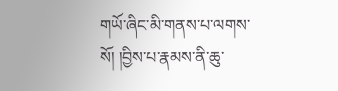གཡོ་ཞིང་མི་གནས་པ་ལགས་སོ། །བྱིས་པ་རྣམས་ནི་ཆུ་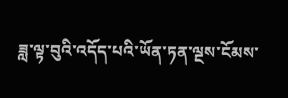ཟླ་ལྟ་བུའི་འདོད་པའི་ཡོན་ཏན་ལྔས་ངོམས་